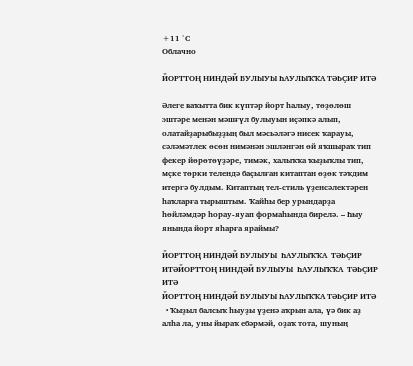+11 °С
Облачно

ЙОРТТОҢ НИНДӘЙ БУЛЫУЫ ҺАУЛЫҠҠА ТӘЬҪИР ИТӘ

Әлеге ваҡытта бик күптәр йорт һалыу, төҙөлөш эштәре менән мәшғүл булыуын иҫәпкә алып,  олатайҙарыбыҙҙың был мәсьәләгә нисек ҡарауы, сәләмәтлек өсөн нимәнән эшләнгән өй яҡшыраҡ тип фекер йөрөтөүҙәре, тимәк, халыҡҡа ҡыҙыҡлы тип, мҫке төрки телендә баҫылған китаптан өҙөк тәҡдим итергә булдым. Китаптың тел-стиль үҙенсәлектәрен һаҡларға тырыштым. Ҡайһы бер урындарҙа һөйләмдәр һорау-яуап формаһында бирелә. – Һыу янында йорт яһарға яраймы?

ЙОРТТОҢ НИНДӘЙ БУЛЫУЫ  ҺАУЛЫҠҠА  ТӘЬҪИР ИТӘЙОРТТОҢ НИНДӘЙ БУЛЫУЫ  ҺАУЛЫҠҠА  ТӘЬҪИР ИТӘ
ЙОРТТОҢ НИНДӘЙ БУЛЫУЫ ҺАУЛЫҠҠА ТӘЬҪИР ИТӘ
  • Ҡыҙыл балсыҡ һыуҙы үҙенә аҡрын ала, үә бик аҙ алһа ла, уны йыраҡ ебәрмәй, оҙаҡ тота, шуның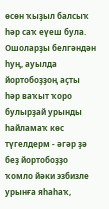өсөн ҡыҙыл балсыҡ һәр саҡ еүеш була. Ошоларҙы белгәндән һуң, ауылда йортобоҙҙоң аҫты һәр ваҡыт ҡоро булырҙай урынды һайламаҡ көс түгелдерм - әгәр ҙә беҙ йортобоҙҙо ҡомло йәки эзбизле урынға яһаһаҡ,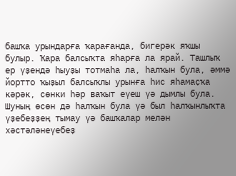башҡа урындарға ҡарағанда, бигерәк яҡшы булыр. Ҡара балсыҡта яһарға ла ярай. Ташлыҡ ер үҙендә һыуҙы тотмаһа ла, һалҡын була, әммә йортто ҡыҙыл балсыҡлы урынға һис яһамаҫҡа кәрәк, сөнки һәр ваҡыт еүеш үә дымлы була. Шуның өсөн дә һалҡын була үә был һалҡынлыҡта үҙебеҙҙең тымау үә башҡалар мелән хәстәләнеүебеҙ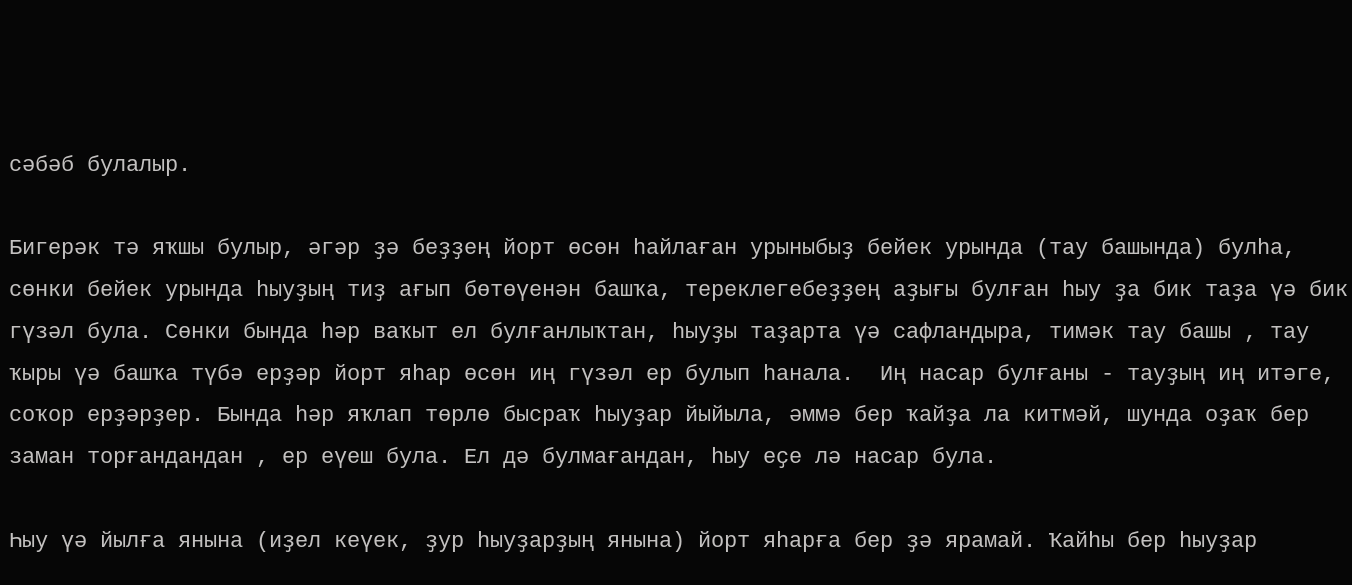сәбәб булалыр.

Бигерәк тә яҡшы булыр, әгәр ҙә беҙҙең йорт өсөн һайлаған урыныбыҙ бейек урында (тау башында) булһа, сөнки бейек урында һыуҙың тиҙ ағып бөтөүенән башҡа, тереклегебеҙҙең аҙығы булған һыу ҙа бик таҙа үә бик гүзәл була. Сөнки бында һәр ваҡыт ел булғанлыҡтан, һыуҙы таҙарта үә сафландыра, тимәк тау башы , тау ҡыры үә башҡа түбә ерҙәр йорт яһар өсөн иң гүзәл ер булып һанала.  Иң насар булғаны - тауҙың иң итәге,  соҡор ерҙәрҙер. Бында һәр яҡлап төрлө бысраҡ һыуҙар йыйыла, әммә бер ҡайҙа ла китмәй, шунда оҙаҡ бер заман торғандандан , ер еүеш була. Ел дә булмағандан, һыу еҫе лә насар була.

Һыу үә йылға янына (иҙел кеүек, ҙур һыуҙарҙың янына) йорт яһарға бер ҙә ярамай. Ҡайһы бер һыуҙар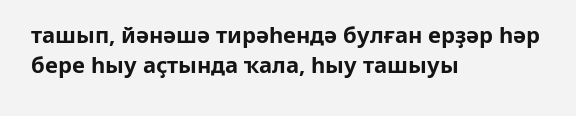ташып, йәнәшә тирәһендә булған ерҙәр һәр бере һыу аҫтында ҡала, һыу ташыуы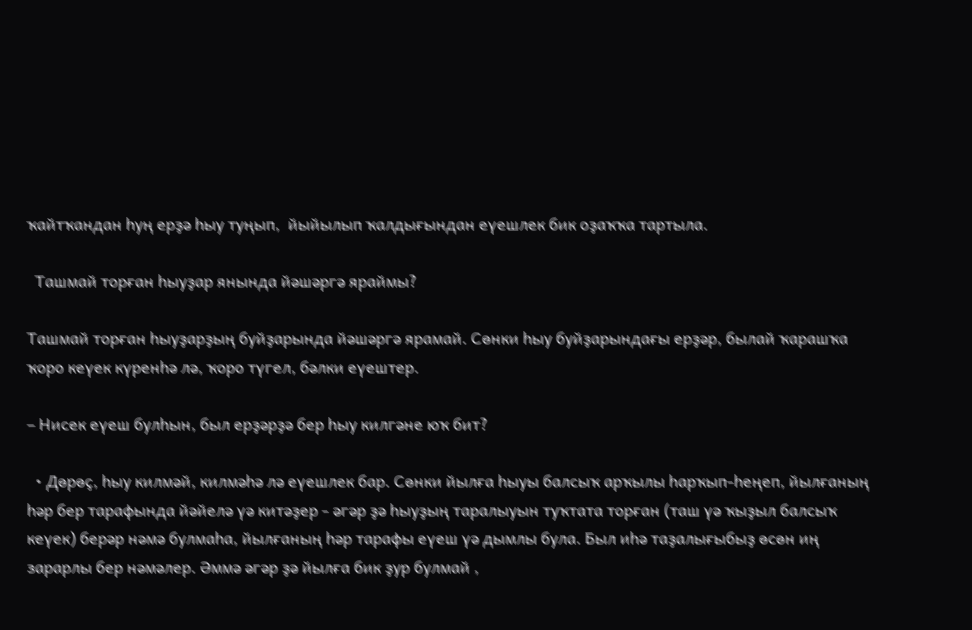ҡайтҡандан һуң ерҙә һыу туңып,  йыйылып ҡалдығындан еүешлек бик оҙаҡҡа тартыла.

  Ташмай торған һыуҙар янында йәшәргә яраймы?

Ташмай торған һыуҙарҙың буйҙарында йәшәргә ярамай. Сөнки һыу буйҙарындағы ерҙәр, былай ҡарашҡа ҡоро кеүек күренһә лә, ҡоро түгел, бәлки еүештер.

– Нисек еүеш булһын, был ерҙәрҙә бер һыу килгәне юҡ бит?

  • Дөрөҫ, һыу килмәй, килмәһә лә еүешлек бар. Сөнки йылға һыуы балсыҡ арҡылы һарҡып-һеңеп, йылғаның һәр бер тарафында йәйелә үә китәҙер - әгәр ҙә һыуҙың таралыуын туҡтата торған (таш үә ҡыҙыл балсыҡ кеүек) берәр нәмә булмаһа, йылғаның һәр тарафы еүеш үә дымлы була. Был иһә таҙалығыбыҙ өсөн иң зарарлы бер нәмәлер. Әммә әгәр ҙә йылға бик ҙур булмай ,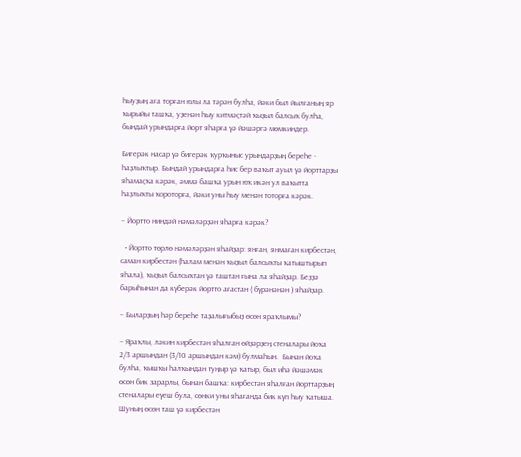һыуҙың аға торған юлы ла тәрән булһа, йәки был йылғаның яр ҡырыйы ташҡа, уҙенән һыу китмәҫтәй ҡыҙыл балсыҡ булһа, бындай урындарға йорт яһарға үә йәшәргә мөмкиндер.

Бигерәк насар үә бигерәк ҡурҡыныс урындарҙың береһе - һаҙлыҡтыр. Бындай урындарға һис бер ваҡыт ауыл үә йорттарҙы яһамаҫҡа кәрәк, әммә башҡа урын юҡ икән ул ваҡытта һаҙлыҡты ҡороторға, йәки уны һыу менән тоторға кәрәк.

– Йортто ниндәй нәмәләрҙән яһарға кәрәк?

  • Йортто төрлө нәмәләрҙән яһайҙар: янған, янмаған кирбестән, саман кирбестән (һалам менән ҡыҙыл балсыҡты ҡатыштырып яһала), ҡыҙыл балсыҡтан үә таштан ғына ла яһайҙар. Беҙҙә барыһынан да күберәк йортто ағастан ( бүрәнәнән ) яһайҙар.

– Быларҙың һәр береһе таҙалығыбыҙ өсөн яраҡлымы?

– Яраҡлы, ләкин кирбестән яһалған өйҙәрҙең стеналары йоҡа 2/3 аршындан (3/10 аршындан кәм) булмаһын.  Бынан йоҡа булһа, ҡышҡы һалҡындан туңыр үә ҡатыр, был иһә йәшәмәк өсөн бик зарарлы, бынан башҡа: кирбестән яһалған йорттарҙың стеналары еүеш була, сөнки уны яһағанда бик күп һыу ҡатыша. Шуның өсөн таш үә кирбестән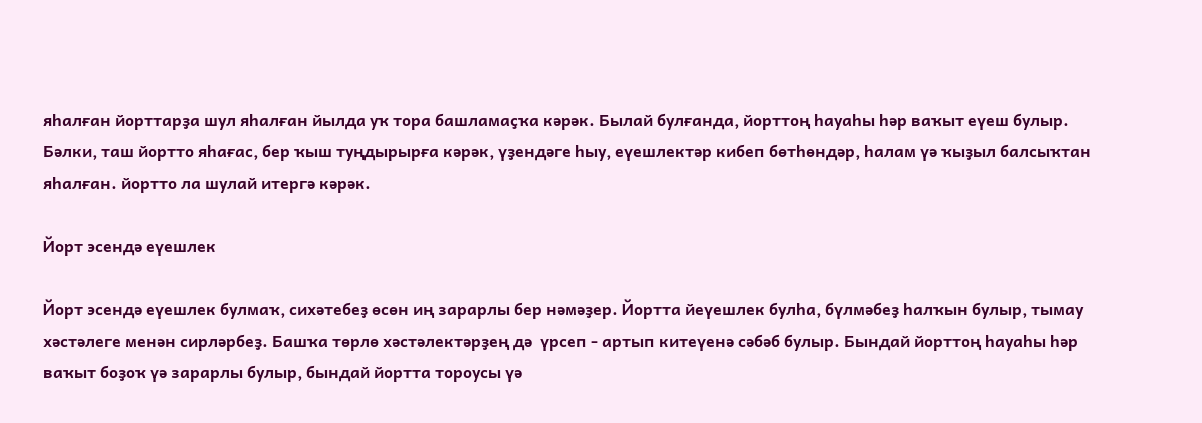яһалған йорттарҙа шул яһалған йылда уҡ тора башламаҫҡа кәрәк. Былай булғанда, йорттоң һауаһы һәр ваҡыт еүеш булыр. Бәлки, таш йортто яһағас, бер ҡыш туңдырырға кәрәк, үҙендәге һыу, еүешлектәр кибеп бөтһөндәр, һалам үә ҡыҙыл балсыҡтан яһалған. йортто ла шулай итергә кәрәк.

Йорт эсендә еүешлек

Йорт эсендә еүешлек булмаҡ, сихәтебеҙ өсөн иң зарарлы бер нәмәҙер. Йортта йеүешлек булһа, бүлмәбеҙ һалҡын булыр, тымау хәстәлеге менән сирләрбеҙ. Башҡа төрлө хәстәлектәрҙең дә  үрсеп - артып китеүенә сәбәб булыр. Бындай йорттоң һауаһы һәр ваҡыт боҙоҡ үә зарарлы булыр, бындай йортта тороусы үә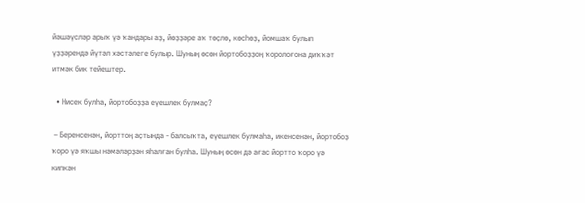йәшәүсләр арыҡ үә ҡандары аҙ, йөҙҙәре аҡ төҫлө, көсһөҙ, йомшаҡ булып үҙҙәрендә йүтәл хәстәлеге булыр. Шуның өсөн йортобоҙҙоң ҡоролоғона диҡҡәт итмәк бик тейештер.

  • Нисек булһа, йортобоҙҙа еүешлек булмаҫ?

 – Беренсенән, йорттоң аҫтында - балсыҡта, еүешлек булмаһа, икенсенән, йортобоҙ ҡоро үә яҡшы нәмәләрҙән яһалған булһа. Шуның өсөн дә ағас йортто ҡоро үә кипкән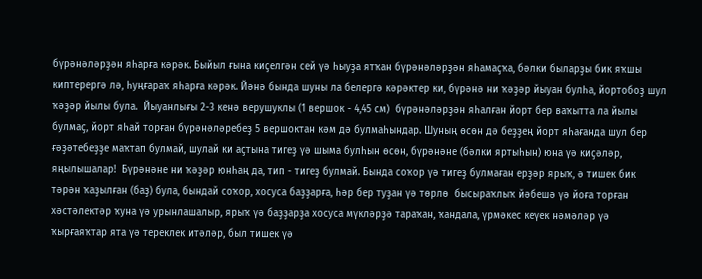бүрәнәләрҙән яһарға кәрәк. Быйыл ғына киҫелгән сей үә һыуҙа ятҡан бүрәнәләрҙән яһамаҫҡа, бәлки быларҙы бик яҡшы киптерергә лә, һуңғараҡ яһарға кәрәк. Йәнә бында шуны ла белергә кәрәктер ки, бүрәнә ни ҡәҙәр йыуан булһа, йортобоҙ шул ҡәҙәр йылы була.  Йыуанлығы 2-3 кенә верушуклы (1 вершок - 4,45 см)  бүрәнәләрҙән яһалған йорт бер ваҡытта ла йылы булмаҫ, йорт яһай торған бүрәнәләребеҙ 5 вершоктан кәм дә булмаһындар. Шуның өсөн дә беҙҙең йорт яһағанда шул бер ғәҙәтебеҙҙе маҡтап булмай, шулай ки аҫтына тигеҙ үә шыма булһын өсөн, бүрәнәне (бәлки яртыһын) юна үә киҫәләр,  яңылышалар!  Бүрәнәне ни ҡәҙәр юнһаң да, тип - тигеҙ булмай. Бында соҡор үә тигеҙ булмаған ерҙәр ярыҡ, ә тишек бик тәрән ҡаҙылған (баҙ) була, бындай соҡор, хосуса баҙҙарға, һәр бер туҙан үә төрлө  бысыраҡлыҡ йәбешә үә йоға торған хәстәлектәр ҡуна үә урынлашалыр, ярыҡ үә баҙҙарҙа хосуса мүкләрҙә тараҡан, ҡандала, үрмәкес кеүек нәмәләр үә ҡырғаяҡтар ята үә тереклек итәләр, был тишек үә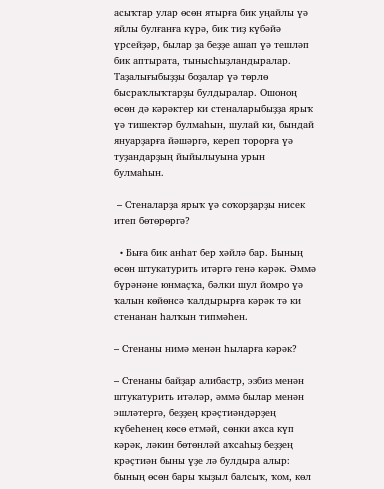асыҡтар улар өсөн ятырға бик уңайлы үә яйлы булғанға күрә, бик тиҙ күбәйә үрсейҙәр, былар ҙа беҙҙе ашап үә тешләп бик аптырата, тынысһыҙландыралар. Таҙалығыбыҙҙы боҙалар үә төрлө бысраҡлыҡтарҙы булдыралар. Ошоноң өсөн дә кәрәктер ки стеналарыбыҙҙа ярыҡ үә тишектәр булмаһын, шулай ки, бындай януарҙарға йәшәргә, кереп торорға үә туҙандарҙың йыйылыуына урын булмаһын.

 – Стеналарҙа ярыҡ үә соҡорҙарҙы нисек итеп бөтөрөргә?

  • Быға бик анһат бер хәйлә бар. Бының өсөн штукатурить итәргә генә кәрәк. Әммә бүрәнәне юнмаҫҡа, бәлки шул йомро үә ҡалын көйөнсә ҡалдырырға кәрәк тә ки стенанан һалҡын типмәһен.

– Стенаны нимә менән һыларға кәрәк?

– Стенаны байҙар алибастр, эзбиз менән штукатурить итәләр, әммә былар менән эшләтергә, беҙҙең крәҫтиәндәрҙең күбеһенең көсө етмәй, сөнки аҡса күп кәрәк, ләкин бөтөнләй аҡсаһыҙ беҙҙең крәҫтиән быны үҙе лә булдыра алыр: бының өсөн бары ҡыҙыл балсыҡ, ҡом, көл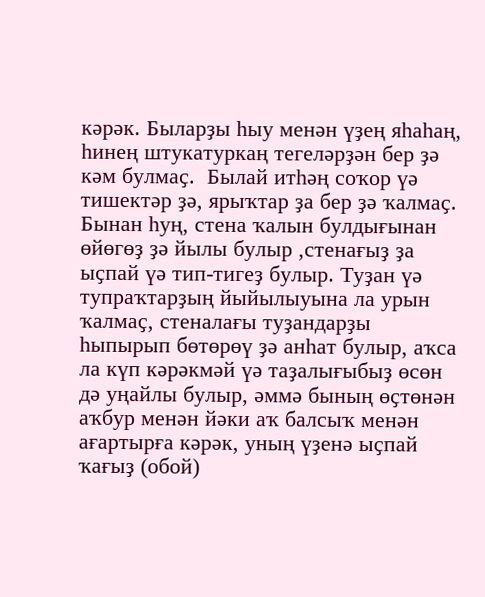кәрәк. Быларҙы һыу менән үҙең яһаһаң, һинең штукатуркаң тегеләрҙән бер ҙә кәм булмаҫ.  Былай итһәң соҡор үә тишектәр ҙә, ярыҡтар ҙа бер ҙә ҡалмаҫ. Бынан һуң, стена ҡалын булдығынан өйөгөҙ ҙә йылы булыр ,стенағыҙ ҙа ыҫпай үә тип-тигеҙ булыр. Туҙан үә тупраҡтарҙың йыйылыуына ла урын ҡалмаҫ, стеналағы туҙандарҙы һыпырып бөтөрөү ҙә анһат булыр, аҡса ла күп кәрәкмәй үә таҙалығыбыҙ өсөн дә уңайлы булыр, әммә бының өҫтөнән аҡбур менән йәки аҡ балсыҡ менән ағартырға кәрәк, уның үҙенә ыҫпай ҡағыҙ (обой)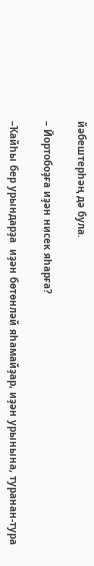йәбештерһәң дә була.

– Йортобоҙға иҙән нисек яһарға?

–Ҡайһы бер урындарҙа  иҙән бөтөнләй яһамайҙар, иҙән урынына, туранан-тура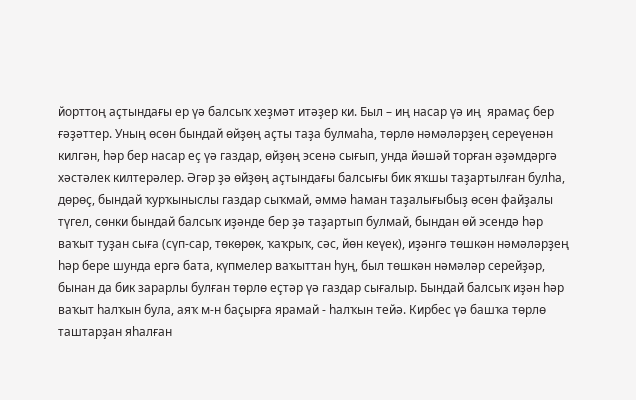йорттоң аҫтындағы ер үә балсыҡ хеҙмәт итәҙер ки. Был – иң насар үә иң  ярамаҫ бер ғәҙәттер. Уның өсөн бындай өйҙөң аҫты таҙа булмаһа, төрлө нәмәләрҙең сереүенән килгән, һәр бер насар еҫ үә газдар, өйҙөң эсенә сығып, унда йәшәй торған әҙәмдәргә хәстәлек килтерәлер. Әгәр ҙә өйҙөң аҫтындағы балсығы бик яҡшы таҙартылған булһа, дөрөҫ, бындай ҡурҡыныслы газдар сыҡмай, әммә һаман таҙалығыбыҙ өсөн файҙалы түгел, сөнки бындай балсыҡ иҙәнде бер ҙә таҙартып булмай, бындан өй эсендә һәр ваҡыт туҙан сыға (сүп-сар, төкөрөк, ҡаҡрыҡ, сәс, йөн кеүек), иҙәнгә төшкән нәмәләрҙең һәр бере шунда ергә бата, күпмелер ваҡыттан һуң, был төшкән нәмәләр серейҙәр, бынан да бик зарарлы булған төрлө еҫтәр үә газдар сығалыр. Бындай балсыҡ иҙән һәр ваҡыт һалҡын була, аяҡ м-н баҫырға ярамай - һалҡын тейә. Кирбес үә башҡа төрлө таштарҙан яһалған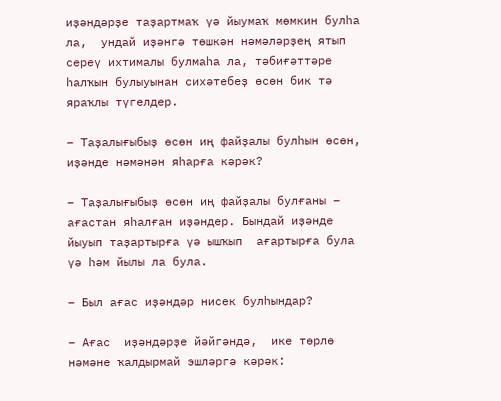иҙәндәрҙе таҙартмаҡ үә йыумаҡ мөмкин булһа ла,  ундай иҙәнгә төшкән нәмәләрҙең ятып сереү ихтималы булмаһа ла, тәбиғәттәре һалҡын булыуынан сихәтебеҙ өсөн бик тә яраҡлы түгелдер.

– Таҙалығыбыҙ өсөн иң файҙалы булһын өсөн,  иҙәнде нәмәнән яһарға кәрәк?

– Таҙалығыбыҙ өсөн иң файҙалы булғаны – ағастан яһалған иҙәндер. Бындай иҙәнде йыуып таҙартырға үә ышҡып  ағартырға була  үә һәм йылы ла була.

– Был ағас иҙәндәр нисек булһындар?

– Ағас  иҙәндәрҙе йәйгәндә,  ике төрлө нәмәне ҡалдырмай эшләргә кәрәк: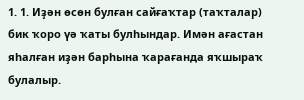1. 1. Иҙән өсөн булған сайғаҡтар (таҡталар) бик ҡоро үә ҡаты булһындар. Имән ағастан яһалған иҙән барһына ҡарағанда яҡшыраҡ булалыр.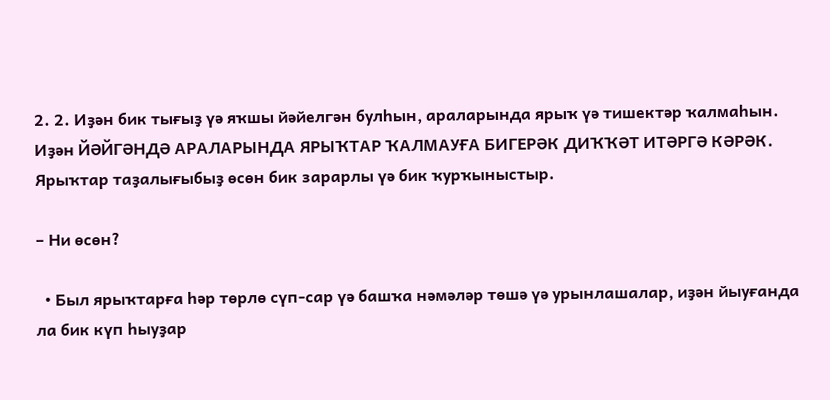2. 2. Иҙән бик тығыҙ үә яҡшы йәйелгән булһын, араларында ярыҡ үә тишектәр ҡалмаһын. Иҙән ЙӘЙГӘНДӘ АРАЛАРЫНДА ЯРЫҠТАР ҠАЛМАУҒА БИГЕРӘК ДИҠҠӘТ ИТӘРГӘ КӘРӘК.     Ярыҡтар таҙалығыбыҙ өсөн бик зарарлы үә бик ҡурҡыныстыр.

– Ни өсөн?

  • Был ярыҡтарға һәр төрлө сүп-сар үә башҡа нәмәләр төшә үә урынлашалар, иҙән йыуғанда ла бик күп һыуҙар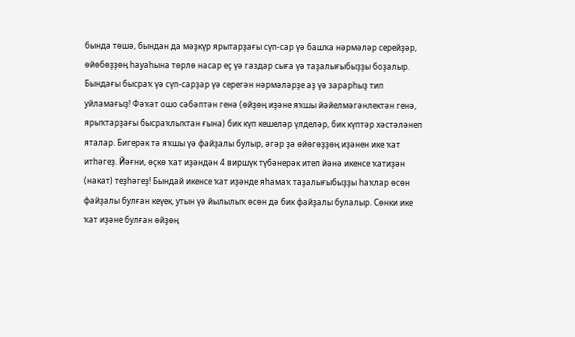бында төшә, бындан да мәҙкүр ярытарҙағы сүп-сар үә башҡа нәрмәләр серейҙәр, өйөбөҙҙөң һауаһына төрлө насар еҫ үә газдар сыға үә таҙалығыбыҙҙы боҙалыр. Бындағы бысраҡ үә сүп-сарҙар үә серегән нәрмәләрҙе аҙ үә зарарһыҙ тип уйламағыҙ! Фәҡәт ошо сәбәптән генә (өйҙөң иҙәне яҡшы йәйелмәгәнлектән генә, ярыҡтарҙағы бысраҡлыҡтан ғына) бик күп кешеләр үлделәр, бик күптәр хәстәләнеп яталар. Бигерәк тә яҡшы үә файҙалы булыр, әгәр ҙә өйөгөҙҙөң иҙәнен ике ҡат итһәгеҙ. Йәғни, өҫкө ҡат иҙәндән 4 виршүк түбәнерәк итеп йәнә икенсе ҡатиҙән (накат) теҙһәгеҙ! Бындай икенсе ҡат иҙәнде яһамаҡ таҙалығыбыҙҙы һаҡлар өсөн файҙалы булған кеүек, утын үә йылылыҡ өсөн дә бик файҙалы булалыр. Сөнки ике ҡат иҙәне булған өйҙөң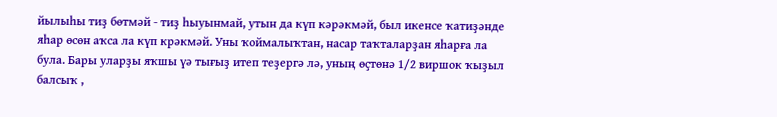йылыһы тиҙ бөтмәй - тиҙ һыуынмай, утын да күп кәрәкмәй, был икенсе ҡатиҙәнде  яһар өсөн аҡса ла күп крәкмәй. Уны ҡоймалыҡтан, насар таҡталарҙан яһарға ла була. Бары уларҙы яҡшы үә тығыҙ итеп теҙергә лә, уның өҫтөнә 1/2 виршок ҡыҙыл балсыҡ ,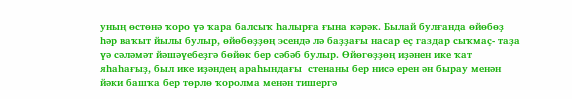уның өстөнә ҡоро үә ҡара балсыҡ һалырға ғына кәрәк. Былай булғанда өйөбөҙ һәр ваҡыт йылы булыр, өйөбөҙҙөң эсендә лә баҙҙағы насар еҫ газдар сыҡмаҫ- таҙа үә сәләмәт йәшәүебеҙгә бөйөк бер сәбәб булыр. Өйөгөҙҙөң иҙәнен ике ҡат яһаһағыҙ, был ике иҙәндең араһындағы  стенаны бер нисә ерен ән бырау менән йәки башҡа бер төрлө ҡоролма менән тишергә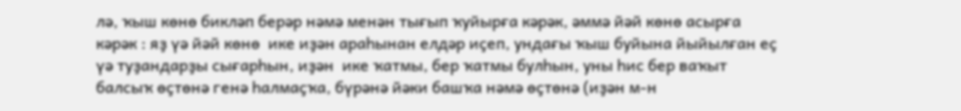лә, ҡыш көнө бикләп берәр нәмә менән тығып ҡуйырға кәрәк, әммә йәй көнө асырға кәрәк : яҙ үә йәй көнө  ике иҙән араһынан елдәр иҫеп, ундағы ҡыш буйына йыйылған еҫ үә туҙандарҙы сығарһын, иҙән  ике ҡатмы, бер ҡатмы булһын, уны һис бер ваҡыт балсыҡ өҫтөнә генә һалмаҫҡа, бүрәнә йәки башҡа нәмә өҫтөнә (иҙән м-н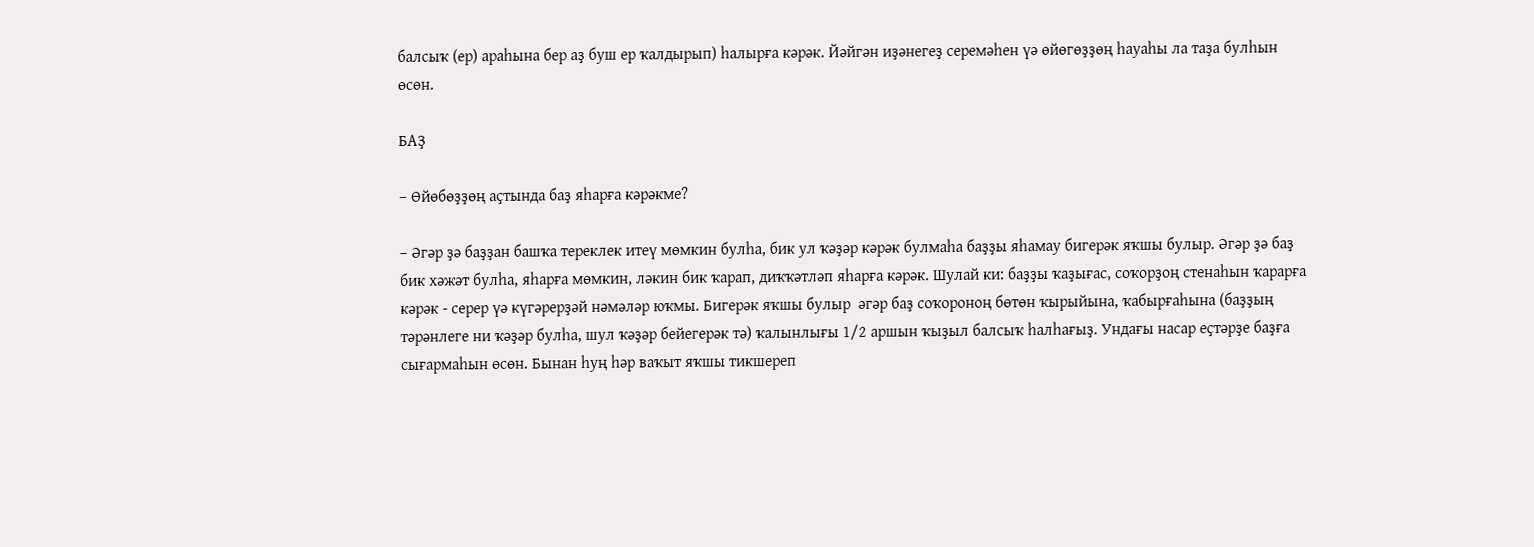балсыҡ (ер) араһына бер аҙ буш ер ҡалдырып) һалырға кәрәк. Йәйгән иҙәнегеҙ серемәһен үә өйөгөҙҙөң һауаһы ла таҙа булһын өсөн.

БАҘ

– Өйөбөҙҙөң аҫтында баҙ яһарға кәрәкме?

– Әгәр ҙә баҙҙан башҡа тереклек итеү мөмкин булһа, бик ул ҡәҙәр кәрәк булмаһа баҙҙы яһамау бигерәк яҡшы булыр. Әгәр ҙә баҙ бик хәжәт булһа, яһарға мөмкин, ләкин бик ҡарап, диҡҡәтләп яһарға кәрәк. Шулай ки: баҙҙы ҡаҙығас, соҡорҙоң стенаһын ҡарарға кәрәк - серер үә күгәрерҙәй нәмәләр юҡмы. Бигерәк яҡшы булыр  әгәр баҙ соҡороноң бөтөн ҡырыйына, ҡабырғаһына (баҙҙың тәрәнлеге ни ҡәҙәр булһа, шул ҡәҙәр бейегерәк тә) ҡалынлығы 1/2 аршын ҡыҙыл балсыҡ һалһағыҙ. Ундағы насар еҫтәрҙе баҙға сығармаһын өсөн. Бынан һуң һәр ваҡыт яҡшы тикшереп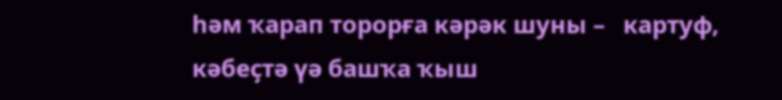һәм ҡарап торорға кәрәк шуны –   картуф, кәбеҫтә үә башҡа ҡыш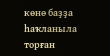көнө баҙҙа һаҡланыла торған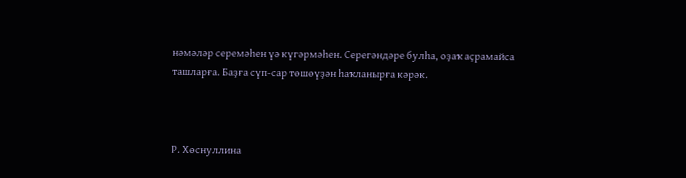нәмәләр серемәһен үә күгәрмәһен. Серегәндәре булһа, оҙаҡ аҫрамайса ташларға. Баҙға сүп-сар төшөүҙән һаҡланырға кәрәк.



Р. Хөснуллина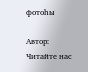фотоһы

Автор:
Читайте нас